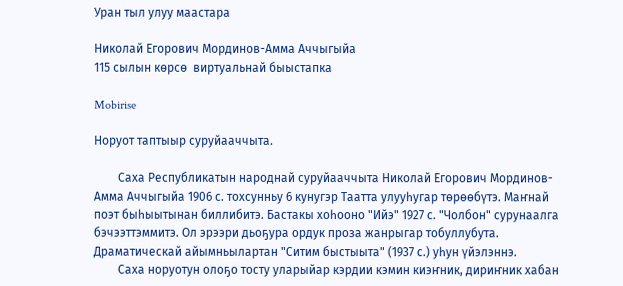Уран тыл улуу маастара

Николай Егорович Мординов-Амма Аччыгыйа
115 сылын көрсө  виртуальнай быыстапка

Mobirise

Норуот таптыыр суруйааччыта.

        Саха Республикатын народнай суруйааччыта Николай Егорович Мординов-Амма Аччыгыйа 1906 с. тохсунньу 6 кунугэр Таатта улууһугар төрөөбүтэ. Маҥнай поэт быһыытынан биллибитэ. Бастакы хоһооно "Ийэ" 1927 с. "Чолбон" сурунаалга бэчээттэммитэ. Ол эрээри дьоҕура ордук проза жанрыгар тобуллубута.
Драматическай айымньылартан "Ситим быстыыта" (1937 с.) уһун үйэлэннэ.
        Саха норуотун олоҕо тосту уларыйар кэрдии кэмин киэҥник, дириҥник хабан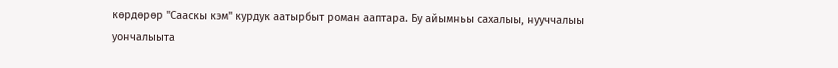көрдөрөр "Сааскы кэм" курдук аатырбыт роман ааптара. Бу айымньы сахалыы, нууччалыы уончалыыта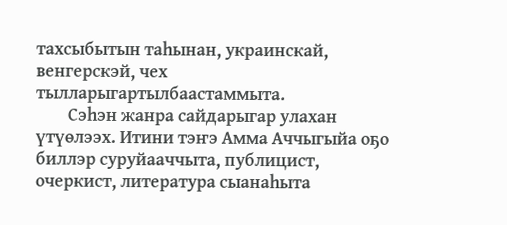тахсыбытын таһынан, украинскай, венгерскэй, чех тылларыгартылбаастаммыта.
        Сэһэн жанра сайдарыгар улахан үтүөлээх. Итини тэҥэ Амма Аччыгыйа oҕo биллэр суруйааччыта, публицист, очеркист, литература сыанаһыта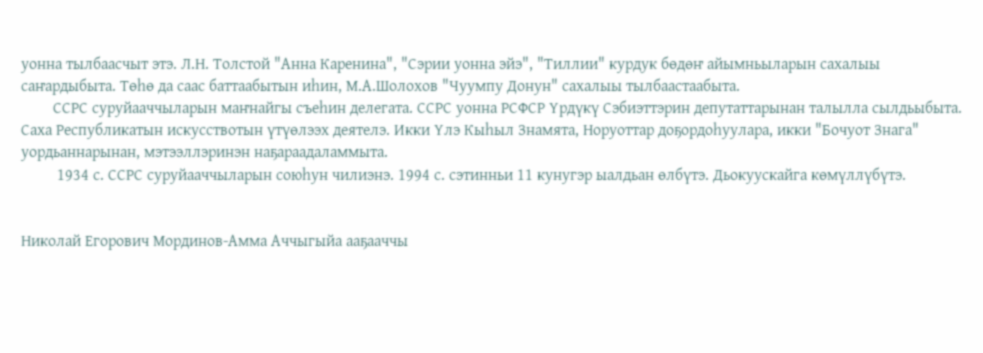уонна тылбаасчыт этэ. Л.Н. Толстой "Анна Каренина", "Сэрии уонна эйэ", "Тиллии" курдук бөдөҥ айымньыларын сахалыы саҥардыбыта. Tөhө да саас баттаабытын иһин, М.А.Шолохов "Чуумпу Донун" сахалыы тылбаастаабыта.
        ССРС суруйааччыларын маҥнайгы съеһин делегата. ССРС уонна РСФСР Үрдүкү Сэбиэттэрин депутаттарынан талылла сылдьыбыта.
Саха Республикатын искусствотын үтүөлээх деятелэ. Икки Үлэ Кыһыл Знамята, Норуоттар доҕордоһуулара, икки "Бочуот Знага" уордьаннарынан, мэтээллэринэн наҕараадаламмыта.
         1934 с. ССРС суруйааччыларын союһун чилиэнэ. 1994 с. сэтинньи 11 кунугэр ыалдьан өлбүтэ. Дьокуускайга көмүллүбүтэ.


Николай Егорович Мординов-Амма Аччыгыйа ааҕааччы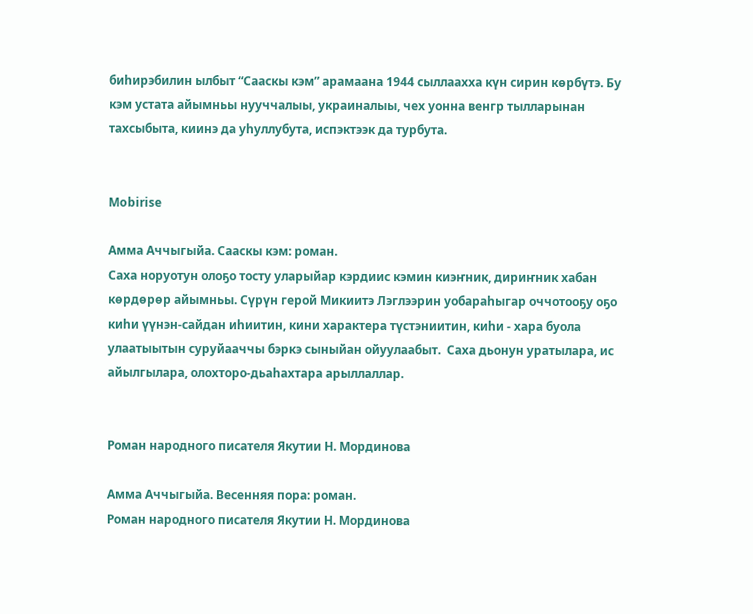биһирэбилин ылбыт “Сааскы кэм” арамаана 1944 сыллаахха күн сирин көрбүтэ. Бу кэм устата айымньы нууччалыы, украиналыы, чех уонна венгр тылларынан тахсыбыта, киинэ да уһуллубута, испэктээк да турбута.


Mobirise

Амма Аччыгыйа. Сааскы кэм: роман.
Саха норуотун олоҕо тосту уларыйар кэрдиис кэмин киэҥник, дириҥник хабан көрдөрөр айымньы. Сүрүн герой Микиитэ Лэглээрин уобараһыгар оччотооҕу оҕо киһи үүнэн-сайдан иһиитин, кини характера түстэниитин, киһи - хара буола улаатыытын суруйааччы бэркэ сыныйан ойуулаабыт.  Саха дьонун уратылара, ис айылгылара, олохторо-дьаһахтара арыллаллар.


Роман народного писателя Якутии Н. Мординова

Амма Аччыгыйа. Весенняя пора: роман.
Роман народного писателя Якутии Н. Мординова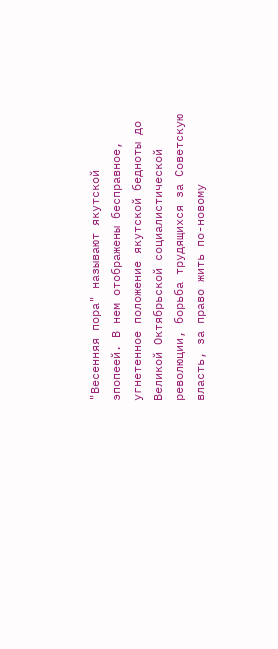"Весенняя пора" называют якутской эпопеей. В нем отображены бесправное, угнетенное положение якутской бедноты до Великой Октябрьской социалистической революции, борьба трудящихся за Советскую власть, за право жить по-новому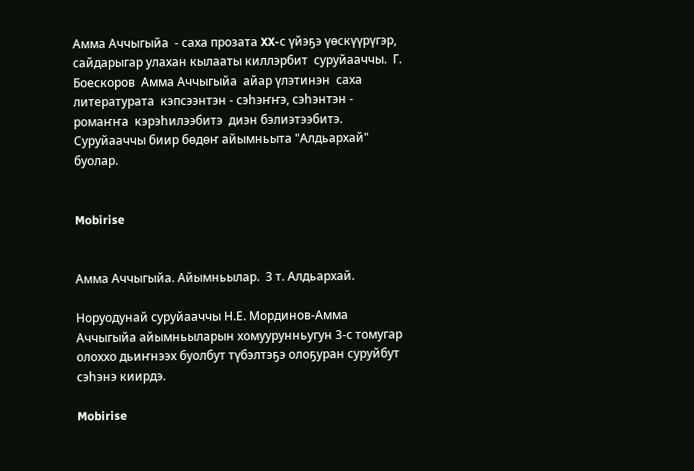Амма Аччыгыйа  - саха прозата XX-с үйэҕэ үөскүүрүгэр, сайдарыгар улахан кылааты киллэрбит  суруйааччы.  Г. Боескоров  Амма Аччыгыйа  айар үлэтинэн  саха литературата  кэпсээнтэн - сэһэҥҥэ, сэһэнтэн - ромаҥҥа  кэрэһилээбитэ  диэн бэлиэтээбитэ. Суруйааччы биир бөдөҥ айымньыта "Алдьархай" буолар.


Mobirise


Амма Аччыгыйа. Айымньылар.  3 т. Алдьархай.

Норуодунай суруйааччы Н.Е. Мординов-Амма Аччыгыйа айымньыларын хомуурунньугун 3-с томугар олоххо дьиҥнээх буолбут түбэлтэҕэ олоҕуран суруйбут сэһэнэ киирдэ.

Mobirise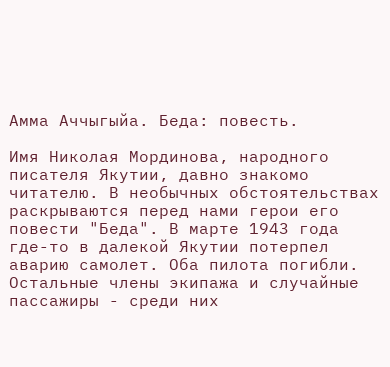Амма Аччыгыйа. Беда: повесть.

Имя Николая Мординова, народного писателя Якутии, давно знакомо читателю. В необычных обстоятельствах раскрываются перед нами герои его повести "Беда". В марте 1943 года где-то в далекой Якутии потерпел аварию самолет. Оба пилота погибли. Остальные члены экипажа и случайные пассажиры - среди них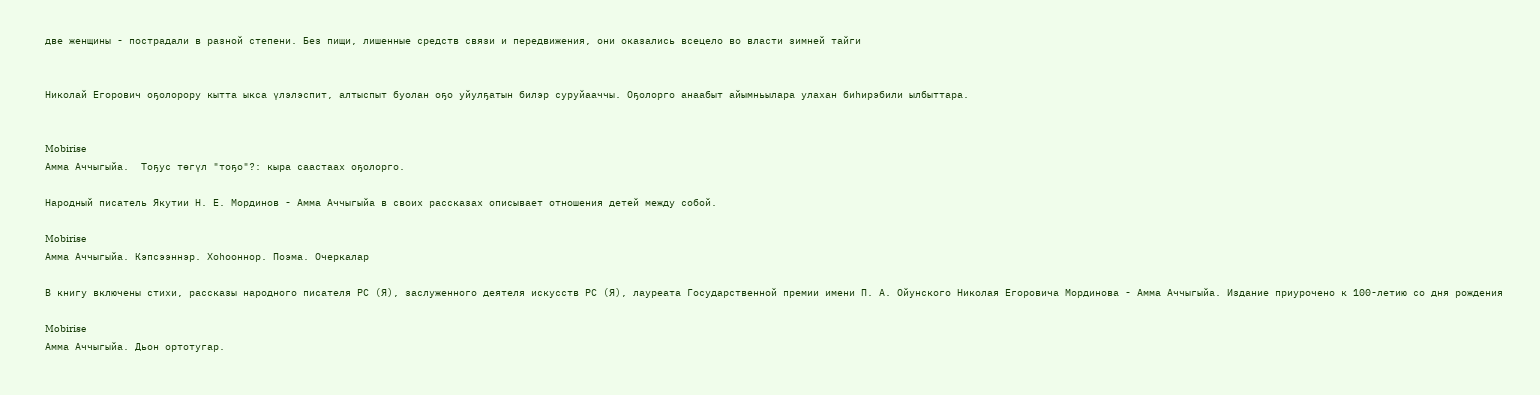две женщины - пострадали в разной степени. Без пищи, лишенные средств связи и передвижения, они оказались всецело во власти зимней тайги


Николай Егорович оҕолорору кытта ыкса үлэлэспит, алтыспыт буолан оҕо уйулҕатын билэр суруйааччы. Оҕолорго анаабыт айымньылара улахан биһирэбили ылбыттара.


Mobirise
Амма Аччыгыйа.  Тоҕус төгүл "тоҕо"?: кыра саастаах оҕолорго.

Народный писатель Якутии Н. Е. Мординов - Амма Аччыгыйа в своих рассказах описывает отношения детей между собой.

Mobirise
Амма Аччыгыйа. Кэпсээннэр. Хоһооннор. Поэма. Очеркалар

В книгу включены стихи, рассказы народного писателя РС (Я), заслуженного деятеля искусств РС (Я), лауреата Государственной премии имени П. А. Ойунского Николая Егоровича Мординова - Амма Аччыгыйа. Издание приурочено к 100-летию со дня рождения

Mobirise
Амма Аччыгыйа. Дьон ортотугар.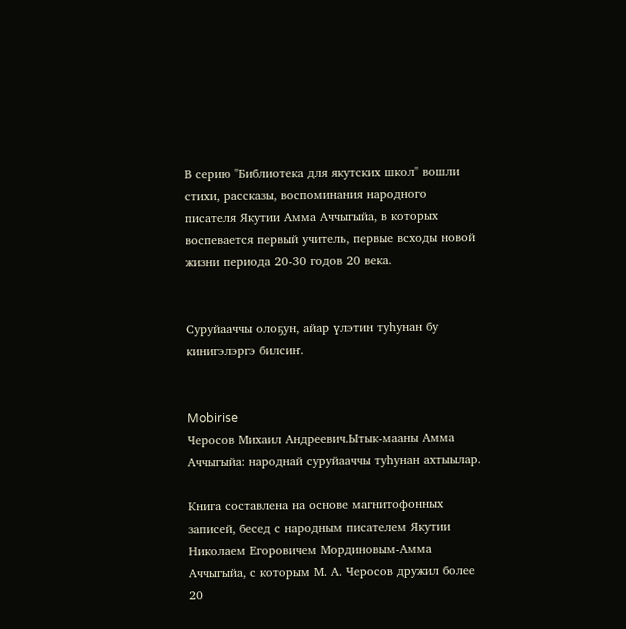В серию "Библиотека для якутских школ" вошли стихи, рассказы, воспоминания народного писателя Якутии Амма Аччыгыйа, в которых воспевается первый учитель, первые всходы новой жизни периода 20-30 годов 20 века.


Суруйааччы олоҕун, айар үлэтин туһунан бу кинигэлэргэ билсиҥ.


Mobirise
Черосов Михаил Андреевич.Ытык-мааны Амма Аччыгыйа: народнай суруйааччы туһунан ахтыылар.

Книга составлена на основе магнитофонных записей, бесед с народным писателем Якутии Николаем Егоровичем Мординовым-Амма Аччыгыйа, с которым М. А. Черосов дружил более 20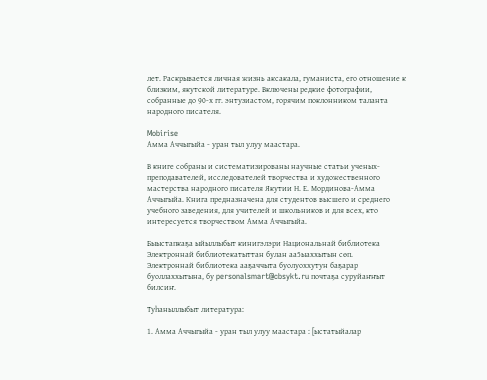лет. Раскрывается личная жизнь аксакала, гуманиста, его отношение к близким, якутской литературе. Включены редкие фотографии, собранные до 90-х гг. энтузиастом, горячим поклонником таланта народного писателя.

Mobirise
Амма Аччыгыйа - уран тыл улуу маастара.

В книге собраны и систематизированы научные статьи ученых-преподавателей, исследователей творчества и художественного мастерства народного писателя Якутии Н. Е. Мординова-Амма Аччыгыйа. Книга предназначена для студентов высшего и среднего учебного заведения, для учителей и школьников и для всех, кто интересуется творчеством Амма Аччыгыйа.

Быыстапкаҕа ыйыллыбыт кинигэлэри Национальнай библиотека Электроннай библиотекатыттан булан аа5ыаххытын сөп.
Электроннай библиотека ааҕаччыта буолуоххутун баҕарар буоллаххытына, бу personalsmart@cbsykt.ru почтаҕа суруйаҥҥыт билсиҥ.

Туһаныллыбыт литература:

1. Амма Аччыгыйа - уран тыл улуу маастара : [ыстатыйалар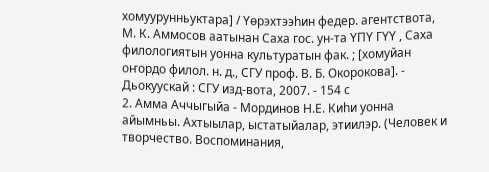хомуурунньуктара] / Үөрэхтээһин федер. агентствота, М. К. Аммосов аатынан Саха гос. ун-та ҮПҮ ГҮҮ , Саха филологиятын уонна культуратын фак. ; [хомуйан оҥордо филол. н. д., СГУ проф. В. Б. Окорокова]. - Дьокуускай : СГУ изд-вота, 2007. - 154 с
2. Амма Аччыгыйа - Мординов Н.Е. Киһи уонна айымньы. Ахтыылар, ыстатыйалар, этиилэр. (Человек и творчество. Воспоминания,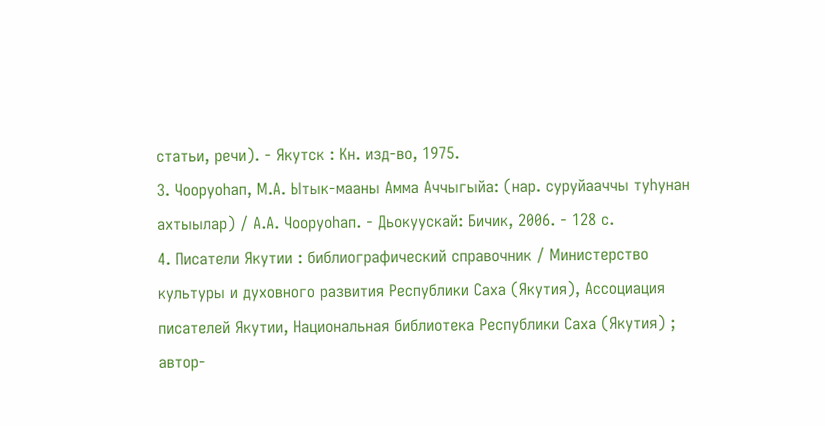статьи, речи). - Якутск : Кн. изд-во, 1975.
3. Чооруоһап, М.А. Ытык-мааны Амма Аччыгыйа: (нар. суруйааччы туһунан ахтыылар) / А.А. Чооруоһап. - Дьокуускай: Бичик, 2006. - 128 с.
4. Писатели Якутии : библиографический справочник / Министерство культуры и духовного развития Республики Саха (Якутия), Ассоциация писателей Якутии, Национальная библиотека Республики Саха (Якутия) ; автор-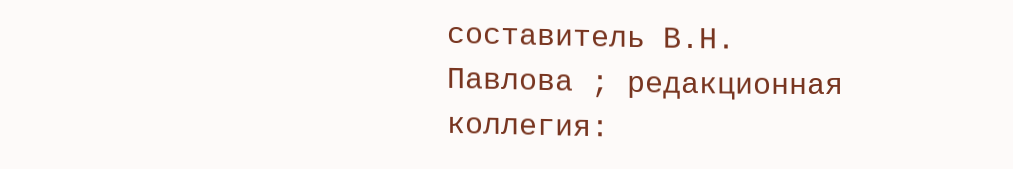составитель В.Н. Павлова ; редакционная коллегия: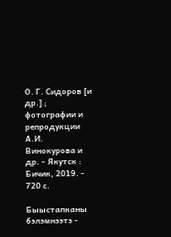О. Г. Сидоров [и др.] ; фотографии и репродукции А.И. Винокурова и др. - Якутск : Бичик, 2019. - 720 с.

Быыстапканы бэлэмнээтэ -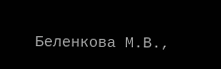Беленкова М.В.,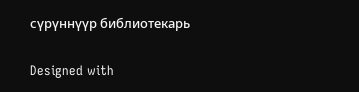сүрүннүүр библиотекарь

Designed with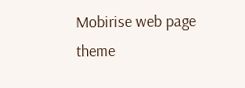Mobirise web page theme